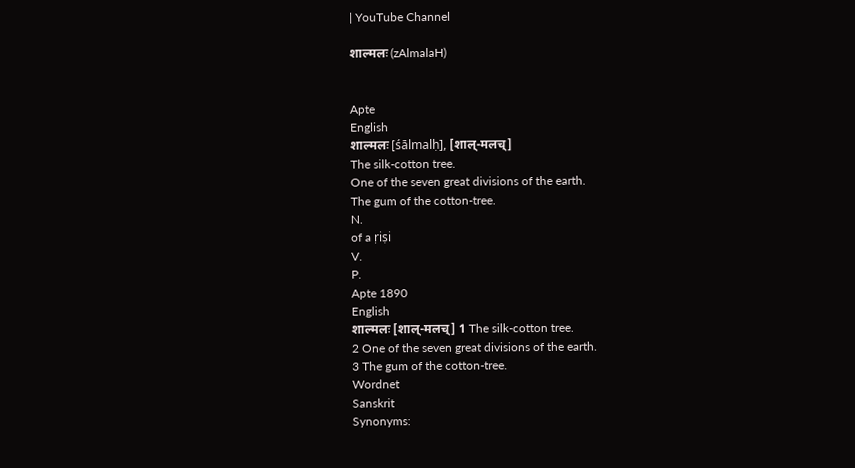| YouTube Channel

शाल्मलः (zAlmalaH)


Apte
English
शाल्मलः [śālmalḥ], [शाल्-मलच्]
The silk-cotton tree.
One of the seven great divisions of the earth.
The gum of the cotton-tree.
N.
of a ṛiṣi
V.
P.
Apte 1890
English
शाल्मलः [शाल्-मलच्] 1 The silk-cotton tree.
2 One of the seven great divisions of the earth.
3 The gum of the cotton-tree.
Wordnet
Sanskrit
Synonyms: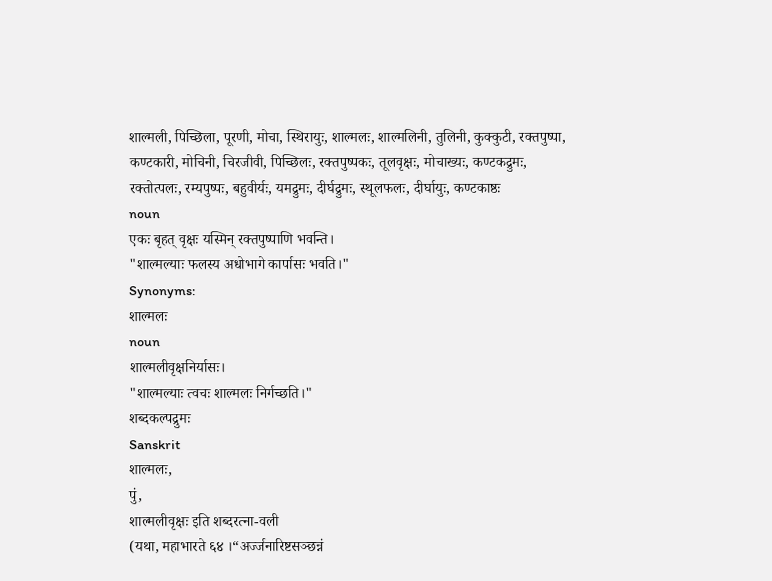शाल्मली, पिच्छिला, पूरणी, मोचा, स्थिरायुः, शाल्मलः, शाल्मलिनी, तुलिनी, कुक्कुटी, रक्तपुष्पा, कण्टकारी, मोचिनी, चिरजीवी, पिच्छिलः, रक्तपुष्पकः, तूलवृक्षः, मोचाख्यः, कण्टकद्रुमः, रक्तोत्पलः, रम्यपुष्पः, बहुवीर्यः, यमद्रुमः, दीर्घद्रुमः, स्थूलफलः, दीर्घायुः, कण्टकाष्ठः
noun
एकः बृहत् वृक्षः यस्मिन् रक्तपुष्पाणि भवन्ति।
"शाल्मल्याः फलस्य अधोभागे कार्पासः भवति।"
Synonyms:
शाल्मलः
noun
शाल्मलीवृक्षनिर्यासः।
"शाल्मल्याः त्वचः शाल्मलः निर्गच्छति।"
शब्दकल्पद्रुमः
Sanskrit
शाल्मलः,
पुं,
शाल्मलीवृक्षः इति शब्दरत्ना-वली
(यथा, महाभारते ६४ ।“अर्ज्जनारिष्टसञ्छन्नं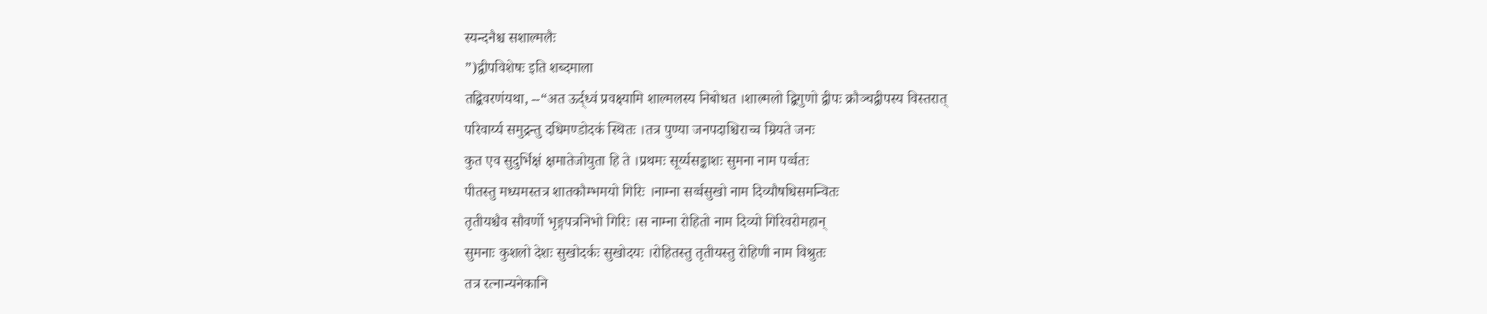स्यन्दनैश्च सशाल्मलैः
”)द्वीपविशेषः इति शब्दमाला
तद्बिवरणंयथा, --“अत ऊर्द्ध्वं प्रवक्ष्यामि शाल्मलस्य निबोधत ।शाल्मलो द्बिगुणो द्वीपः क्रौञ्चद्वीपस्य विस्तरात्
परिवार्य्य समुद्रन्तु दधिमण्डोदकं स्थितः ।तत्र पुण्या जनपदाश्चिराच्च म्रियते जनः
कुत एव सुदुर्भिक्षं क्षमातेजोयुता हि ते ।प्रथमः सूर्य्यसङ्काशः सुमना नाम पर्व्वतः
पीतस्तु मध्यमस्तत्र शातकौम्भमयो गिरिः ।नाम्ना सर्व्वसुखो नाम दिव्यौषधिसमन्वितः
तृतीयश्चैव सौवर्णो भृङ्गपत्रनिभो गिरिः ।स नाम्ना रोहितो नाम दिव्यो गिरिवरोमहान्
सुमनाः कुशलो देशः सुखोदर्कः सुखोदयः ।रोहितस्तु तृतीयस्तु रोहिणी नाम विश्रुतः
तत्र रत्नान्यनेकानि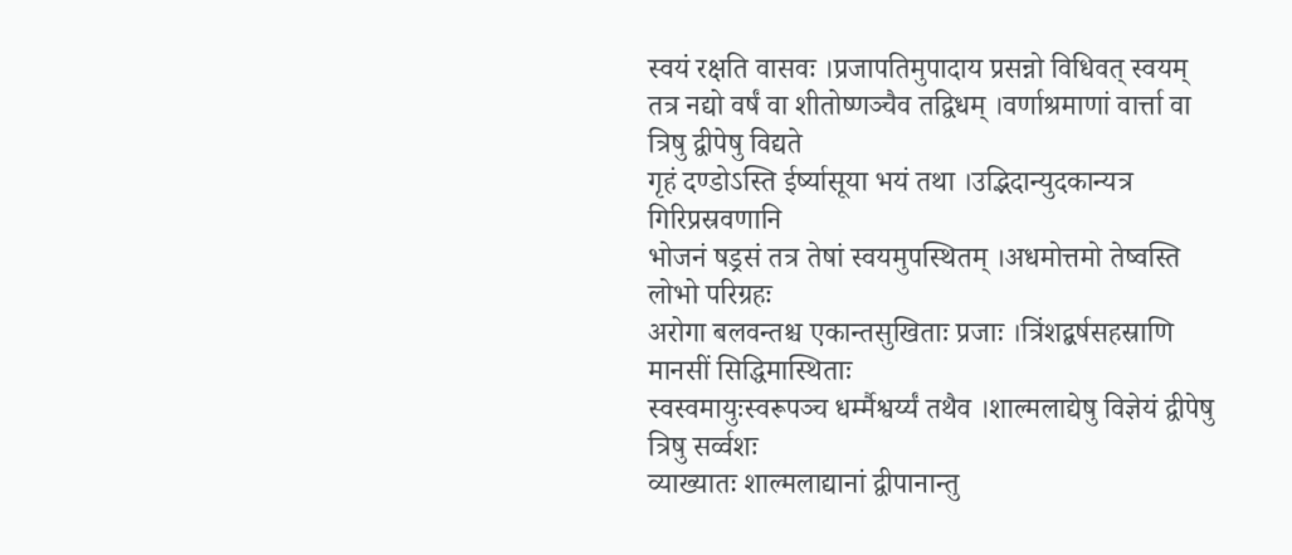स्वयं रक्षति वासवः ।प्रजापतिमुपादाय प्रसन्नो विधिवत् स्वयम्
तत्र नद्यो वर्षं वा शीतोष्णञ्चैव तद्विधम् ।वर्णाश्रमाणां वार्त्ता वा त्रिषु द्वीपेषु विद्यते
गृहं दण्डोऽस्ति ईर्ष्यासूया भयं तथा ।उद्भिदान्युदकान्यत्र गिरिप्रस्रवणानि
भोजनं षड्रसं तत्र तेषां स्वयमुपस्थितम् ।अधमोत्तमो तेष्वस्ति लोभो परिग्रहः
अरोगा बलवन्तश्च एकान्तसुखिताः प्रजाः ।त्रिंशद्बर्षसहस्राणि मानसीं सिद्धिमास्थिताः
स्वस्वमायुःस्वरूपञ्च धर्म्मैश्वर्य्यं तथैव ।शाल्मलाद्येषु विज्ञेयं द्वीपेषु त्रिषु सर्व्वशः
व्याख्यातः शाल्मलाद्यानां द्वीपानान्तु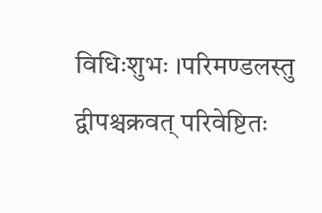विधिःशुभः ।परिमण्डलस्तु द्वीपश्चक्रवत् परिवेष्टितः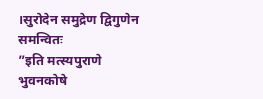।सुरोदेन समुद्रेण द्विगुणेन समन्वितः
”इति मत्स्यपुराणे भुवनकोषे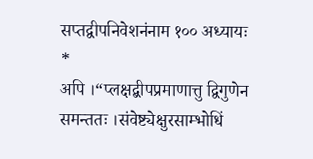सप्तद्वीपनिवेशनंनाम १०० अध्यायः
*
अपि ।“प्लक्षद्बीपप्रमाणात्तु द्विगुणेन समन्ततः ।संवेष्ट्येक्षुरसाम्भोधिं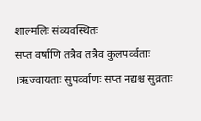शाल्मलिः संव्यवस्थितः
सप्त वर्षाणि तत्रैव तत्रैव कुलपर्व्वताः ।ऋज्वायताः सुपर्व्वाणः सप्त नद्यश्च सुव्रताः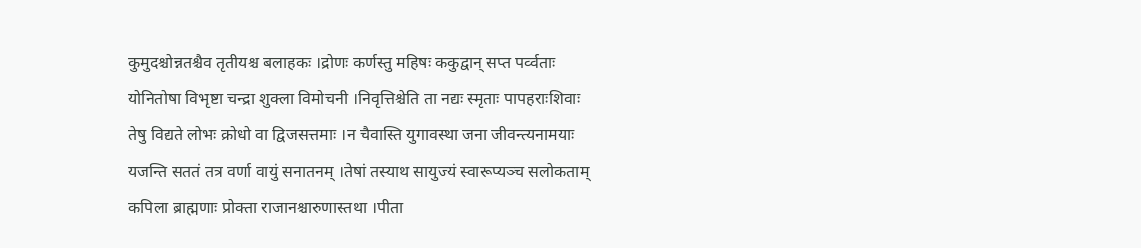कुमुदश्चोन्नतश्चैव तृतीयश्च बलाहकः ।द्रोणः कर्णस्तु महिषः ककुद्वान् सप्त पर्व्वताः
योनितोषा विभृष्टा चन्द्रा शुक्ला विमोचनी ।निवृत्तिश्चेति ता नद्यः स्मृताः पापहराःशिवाः
तेषु विद्यते लोभः क्रोधो वा द्विजसत्तमाः ।न चैवास्ति युगावस्था जना जीवन्त्यनामयाः
यजन्ति सततं तत्र वर्णा वायुं सनातनम् ।तेषां तस्याथ सायुज्यं स्वारूप्यञ्च सलोकताम्
कपिला ब्राह्मणाः प्रोक्ता राजानश्चारुणास्तथा ।पीता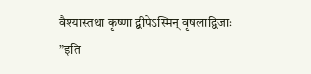वैश्यास्तथा कृष्णा द्बीपेऽस्मिन् वृषलाद्विजाः
”इति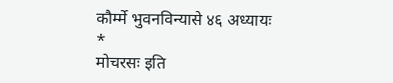कौर्म्मे भुवनविन्यासे ४६ अध्यायः
*
मोचरसः इति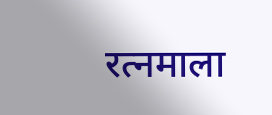रत्नमाला